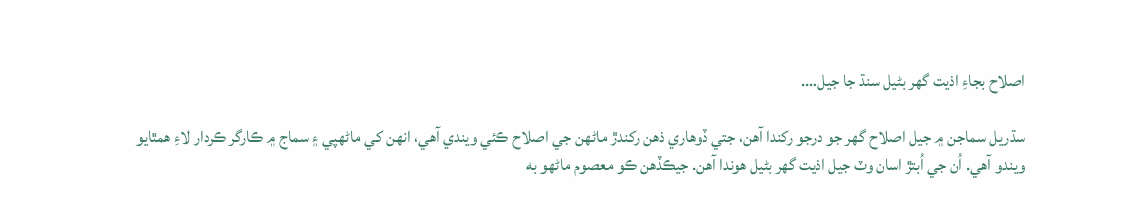اصلاح بجاءِ اذيت گهر بڻيل سنڌ جا جيل….

سڌريل سماجن ۾ جيل اصلاح گهر جو درجو رکندا آهن، جتي ڏوهاري ذهن رکندڙ ماڻهن جي اصلاح ڪئي ويندي آهي، انهن کي ماڻهپي ۽ سماج ۾ ڪارگر ڪردار لاءِ همٿايو ويندو آهي. اُن جي اُبتڙ اسان وٽ جيل اذيت گهر بڻيل هوندا آهن. جيڪڏهن ڪو معصوم ماڻهو به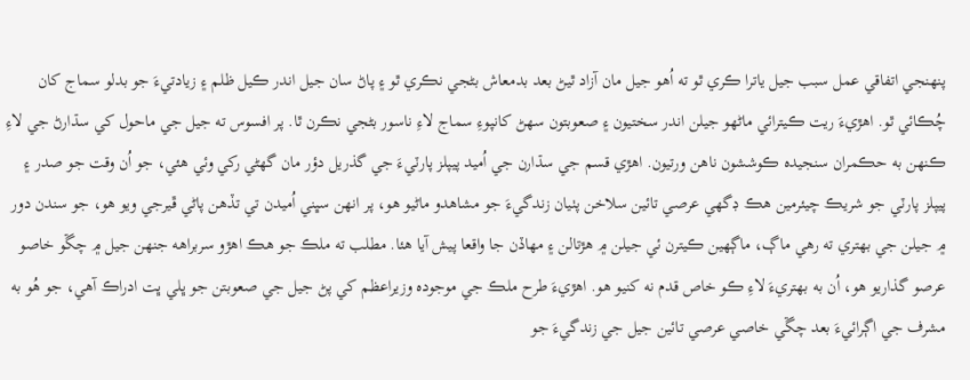پنهنجي اتفاقي عمل سبب جيل ياترا ڪري ٿو ته اُهو جيل مان آزاد ٿيڻ بعد بدمعاش بڻجي نڪري ٿو ۽ پاڻ سان جيل اندر ڪيل ظلم ۽ زيادتيءَ جو بدلو سماج کان چُڪائي ٿو. اهڙيءَ ريت ڪيترائي ماڻهو جيلن اندر سختيون ۽ صعوبتون سهڻ کانپوءِ سماج لاءِ ناسور بڻجي نڪرن ٿا. پر افسوس ته جيل جي ماحول کي سڌارڻ جي لاءِ ڪنهن به حڪمران سنجيده ڪوششون ناهن ورتيون. اهڙي قسم جي سڌارن جي اُميد پيپلز پارٽيءَ جي گذريل دؤر مان گهڻي رکي وئي هئي، جو اُن وقت جو صدر ۽ پيپلز پارٽي جو شريڪ چيئرمين هڪ ڊگهي عرصي تائين سلاخن پٺيان زندگيءَ جو مشاهدو ماڻيو هو، پر انهن سڀني اُميدن تي تڏهن پاڻي ڦيرجي ويو هو، جو سندن دور ۾ جيلن جي بهتري ته رهي ماڳ، ماڳهين ڪيترن ئي جيلن ۾ هڙتالن ۽ مهاڏن جا واقعا پيش آيا هئا. مطلب ته ملڪ جو هڪ اهڙو سربراهه جنهن جيل ۾ چڱو خاصو عرصو گذاريو هو، اُن به بهتريءَ لاءِ ڪو خاص قدم نه کنيو هو. اهڙيءَ طرح ملڪ جي موجوده وزيراعظم کي پڻ جيل جي صعوبتن جو ڀلي ڀت ادراڪ آهي، جو هُو به مشرف جي اڳرائيءَ بعد چڱي خاصي عرصي تائين جيل جي زندگيءَ جو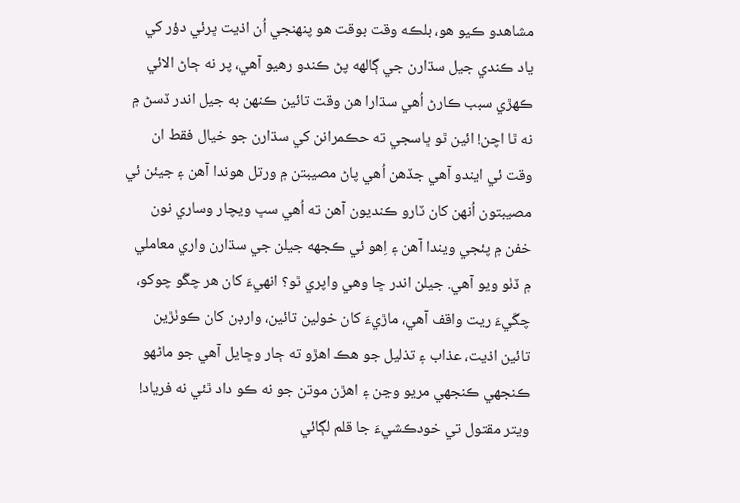مشاهدو ڪيو هو، بلڪه وقت بوقت هو پنهنجي اُن اذيت ڀرئي دؤر کي ياد ڪندي جيل سڌارن جي ڳالهه پڻ ڪندو رهيو آهي، پر نه ڄاڻ الائي ڪهڙي سبب ڪارڻ اُهي سڌارا هن وقت تائين ڪنهن به جيل اندر ڏسڻ ۾ نه ٿا اچن! ائين ٿو ڀاسجي ته حڪمرانن کي سڌارن جو خيال فقط ان وقت ئي ايندو آهي جڏهن اُهي پاڻ مصيبتن ۾ ورتل هوندا آهن ۽ جيئن ئي مصيبتون اُنهن کان ٽارو ڪنديون آهن ته اُهي سڀ ويچار وساري نون خفن ۾ پئجي ويندا آهن ۽ اِهو ئي ڪجهه جيلن جي سڌارن واري معاملي ۾ ڏٺو ويو آهي. جيلن اندر ڇا وهي واپري ٿو؟ انهيءَ کان هر چڱو چوکو، چڱيءَ ريت واقف آهي، ماڙيءَ کان خولين تائين، وارڊن کان ڪوٺڙين تائين اذيت، عذاب ۽ تذليل جو هڪ اهڙو ته ڄار وڇايل آهي جو ماڻهو ڪنجهي ڪنجهي مريو وڃن ۽ اهڙن موتن جو نه ڪو داد ٿئي نه فرياد! ويتر مقتول تي خودڪشيءَ جا قلم لڳائي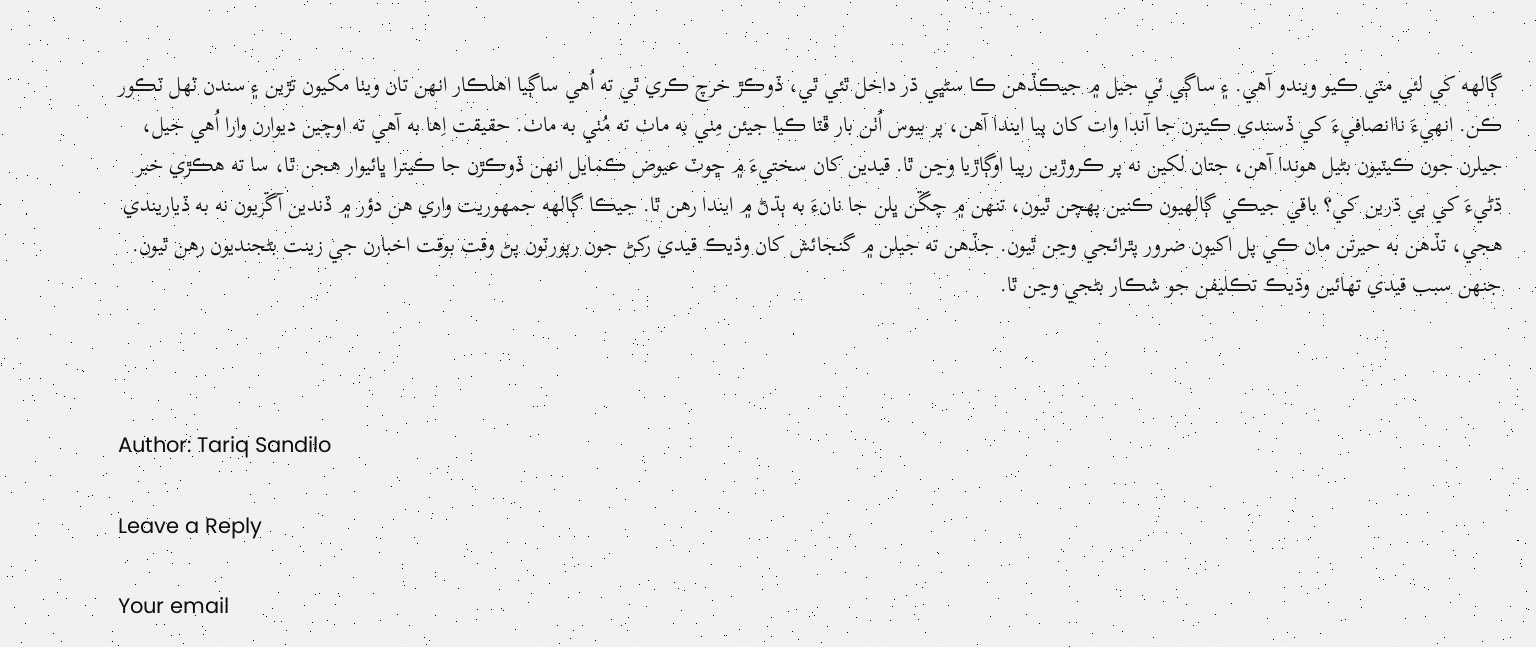ڳالهه کي لئي مٽي ڪيو ويندو آهي. ۽ ساڳي ئي جيل ۾ جيڪڏهن ڪا سڻڀي ڌر داخل ٿئي ٿي، ڏوڪڙ خرچ ڪري ٿي ته اُهي ساڳيا اهلڪار انهن تان ويٺا مکيون تڙين ۽ سندن ٽهل ٽڪور ڪن. انهيءَ ناانصافيءَ کي ڏسندي ڪيترن جا آنڊا وات کان پيا ايندا آهن، پر بيوس اُٺن بار ڦٽا ڪيا جيئن مِٺي به ماٺ ته مُٺي به ماٺ. حقيقت اِها به آهي ته اوچين ديوارن وارا اُهي جيل، جيلرن جون ڪيٽيون بڻيل هوندا آهن، جتان لکين نه پر ڪروڙين رپيا اوڳاڙيا وڃن ٿا. قيدين کان سختيءَ ۾ ڇوٽ عيوض ڪمايل انهن ڏوڪڙن جا ڪيترا ڀائيوار هجن ٿا، سا ته هڪڙي خبر ڌڻيءَ کي ٻي ڌرين کي؟ باقي جيڪي ڳالهيون ڪنين پهچن ٿيون، تنهن ۾ چڱن ڀلن جا نانءَ به ٻڌڻ ۾ ايندا رهن ٿا. جيڪا ڳالهه جمهوريت واري هن دؤر ۾ ڏندين آڱريون نه به ڏياريندي هجي، تڏهن به حيرتن مان ڪي پل اکيون ضرور پٿرائجي وڃن ٿيون. جڏهن ته جيلن ۾ گنجائش کان وڌيڪ قيدي رکڻ جون رپورٽون پڻ وقت بوقت اخبارن جي زينت بڻجنديون رهن ٿيون. جنهن سبب قيدي تهائين وڌيڪ تڪليفن جو شڪار بڻجي وڃن ٿا.



Author: Tariq Sandilo

Leave a Reply

Your email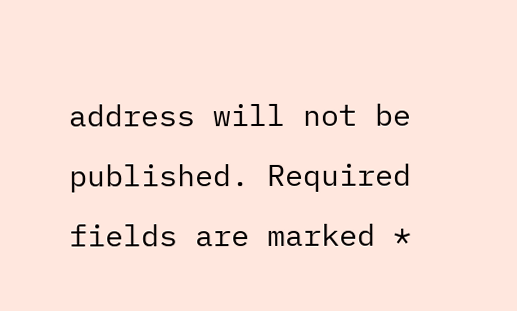address will not be published. Required fields are marked *